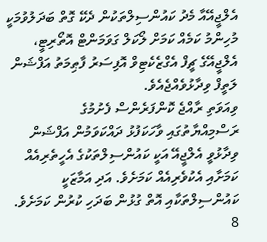އެލްޖީއޭއާ މެދު ކައުންސިލްތަކުން ދެކޭ ގޮތް ބަދަލުވުމަކީ މުހިންމު ކަމެއް ކަމަށް ލޯކަލް ގަވަމަންޓް އޮތޯރިޓީ، އެލްޖީއޭގެ ޗީފް އެގްޒެކެޓިވް އޮފިސަރު ފާޠިމަތު އަފްޝަން ލަތީފް ވިދާޅުވެއްޖެއެވެ.
ވިއަވަތި ރާއްޖެ ކޮންފަރެންސް ފެށުމުގެ ރަސްމިއްޔާތުގައި ވާހަކަފުޅު ދައްކަވަމުން އަފްޝަން ވިދާޅުވީ އެލްޖީއޭ އަކީ ކައުންސިލްތަކުގެ އެހީތެރިއެއް ކަމަށާއި އެކުވެރިއެއް ކަމަށެވެ. އަދި އަމާޒަކީ ކައުންސިލްތަކާއި އޮތް ގުޅުން ބަދަހި ކުރުން ކަމަށެވެ.
8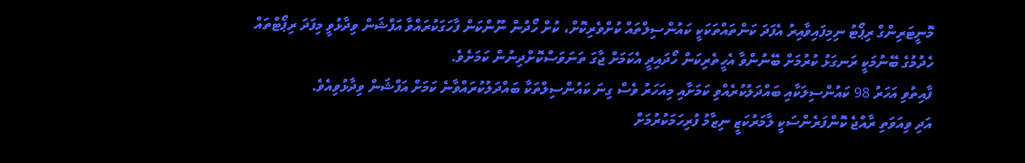މޮނީޓަރިންގް ރިޕޯޓު ނިމިފައިވާއިރު އެފަދަ ކަންތައްތަކަކީ ކައުންސިލްތައް ކުށްވެރިކޮށް، ކުށް ހޯދުން ނޫންކަން ފާހަގަކުރައްވާ އަފްޝަން ވިދާޅުވީ މިފަދަ ރިޕޯޓްތައް ހެދުމުގެ ބޭނުމަކީ ރަނގަޅު ކުރުމަށް ބޭނުންވާ އެހީތެރިކަން ހޯދައިދީ އެކަމަށް ޖާގަ ތަނަވަސްކޮށްދިނުން ކަމަށެވެ.
ފާއިތުވި އަހަރު 98 ކައުންސިލަކާއި ބައްދަލުކުރެއްވި ކަމަށާއި މިއަހަރު ވެސް ގިނަ ކައުންސިލްތަކާ ބައްދަލުކުރައްވާނެ ކަމަށް އަފްޝަން ވިދާޅުވިއެވެ.
އަދި ވިއަވަތި ރާއްޖެ ކޮންފަރެންސަކީ ލާމަރުކަޒީ ނިޒާމު ފުރިހަމަކުރުމަށް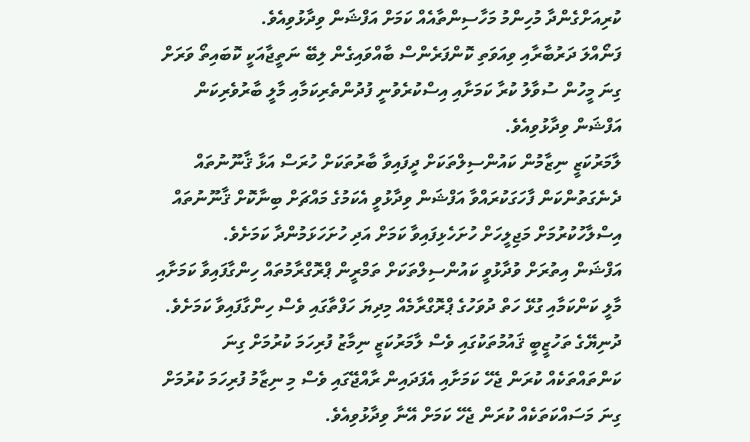ކުރިއަށްގެންދާ މުހިންމު މަހާސިންތާއެއް ކަމަށް އަފްޝަން ވިދާޅުވިއެވެ.
ފަނޯއްލަ ދަރުބާރާއި ވިއަވަތި ކޮންފަރެންސް ބާއްވައިގެން ލިބޭ ނަތީޖާއަކީ ކޮބައިތޯ ވަރަށް ގިނަ މީހުން ސުވާލު ކުރާ ކަމަށާއި އިސްކުރެވުނީ ފުދުންތެރިކަމާއި މާލީ ބާރުވެރިކަން އަފްޝަން ވިދާޅުވިއެވެ.
ލާމަރުކަޒީ ނިޒާމުން ކައުންސިލްތަކަށް ދީފައިވާ ބާރުތަކަށް ހުރަސް އަޅާ ޤާނޫނުތައް ދެނެގަތުންކަން ފާހަގަކުރައްވާ އަފްޝަން ވިދާޅުވީ އެކަމުގެ މައްޗަށް ބިނާކޮށް ޤާނޫނުތައް އިސްލާހުކުރުމަށް މަޖިލީހަށް ހުށަހެޅިފައިވާ ކަމަށް އަދި ހުށަހަޅަމުންދާ ކަމަށެވެ.
އަފްޝަން އިތުރަށް ވުދާޅުވީ ކައުންސިލްތަކަށް ތަމްރީން ޕްރޮގްރާމުތައް ހިންގާފައިވާ ކަމަށާއި މާލީ ކަންކަމާއި ގުޅޭ ހަތް ދުވަހުގެ ޕްރޮގްރާމެއް މިދިޔަ ހަފްތާގައި ވެސް ހިންގާފައިވާ ކަމަށެވެ.
ދުނިޔޭގެ ތަހުޒީބީ ޤައުމުތަކުގައި ވެސް ލާމަރުކަޒީ ނިމާޒު ފުރިހަމަ ކުރުމަށް ގިނަ ކަންތައްތަކެއް ކުރަން ޖެހޭ ކަމަށާއި އެފަދައިން ރާއްޖޭގައި ވެސް މި ނިޒާމު ފުރިހަމަ ކުރުމަށް ގިނަ މަސައްކަތަކެއް ކުރަން ޖެހޭ ކަމަށް އޭނާ ވިދާޅުވިއެވެ.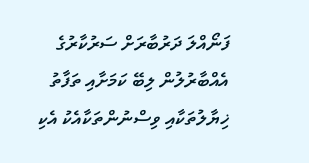ފަނޯއްލަ ދަރުބާރަށް ސަރުކާރުގެ އެއްބާރުލުން ލިބޭ ކަމަށާއި ތަފާތު ޚިޔާލުތަކާއި ވިސްނުންތަކާއެކު އެކި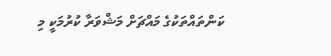ކަންތައްތަކުގެ މައްޗަށް މަޝްވަރާ ކުރުމަކީ މި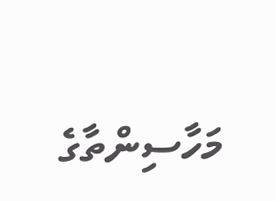މަހާސިންތާގެ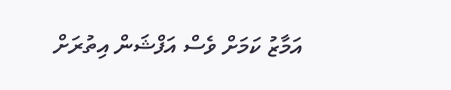އަމާޒު ކަމަށް ވެސް އަފްޝަން އިތުރަށް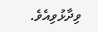ވިދާޅުވިއެވެ.